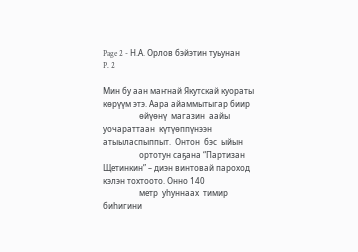Page 2 - Н.А. Орлов бэйэтин туьунан
P. 2

Мин бу аан маҥнай Якутскай куораты көрүүм этэ. Аара айаммытыгар биир
                  өйүөнү  магазин  аайы  уочараттаан  күтүөппүнээн  атыыласпыппыт.  Онтон  бэс  ыйын
                  ортотун саҕана “Партизан Щетинкин” – диэн винтовай пароход кэлэн тохтоото. Онно 140
                  метр  уһуннаах  тимир  биһигини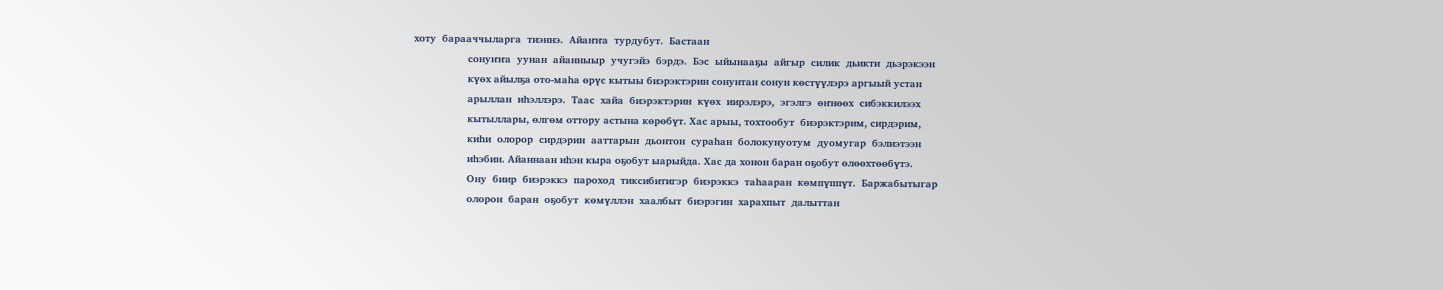хоту  барааччыларга  тиэннэ.  Айаҥҥа  турдубут.  Бастаан
                  сонуҥҥа  уунан  айанныыр  учугэйэ  бэрдэ.  Бэс  ыйынааҕы  айгыр  силик  дьикти  дьэрэкээн
                  күөх айылҕа ото-маһа өрүс кытыы биэрэктэрин сонунтан сонун көстүүлэрэ аргыый устан
                  арыллан  иһэллэрэ.  Таас  хайа  биэрэктэрин  күөх  иирэлэрэ,  эгэлгэ  өҥнөөх  сибэккилээх
                  кытыллары, өлгөм оттору астына көрөбүт. Хас арыы, тохтообут  биэрэктэрим, сирдэрим,
                  киһи  олорор  сирдэрин  ааттарын  дьонтон  сураһан  болокунуотум  дуомугар  бэлиэтээн
                  иһэбин. Айаннаан иһэн кыра оҕобут ыарыйда. Хас да хонон баран оҕобут өлөөхтөөбүтэ.
                  Ону  биир  биэрэккэ  пароход  тиксибитигэр  биэрэккэ  таһааран  көмпүппүт.  Баржабытыгар
                  олорон  баран  оҕобут  көмүллэн  хаалбыт  биэрэгин  харахпыт  далыттан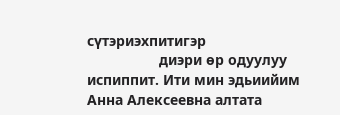сүтэриэхпитигэр
                  диэри өр одуулуу испиппит. Ити мин эдьиийим Анна Алексеевна алтата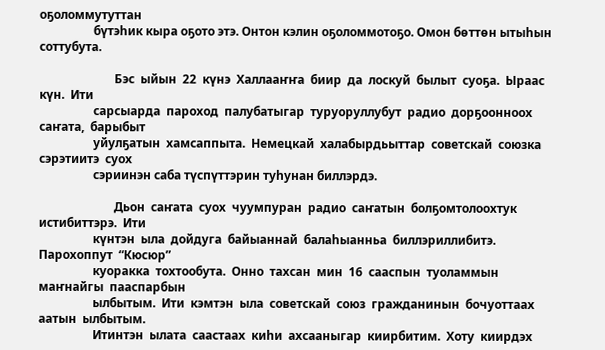оҕоломмутуттан
                  бүтэһик кыра оҕото этэ. Онтон кэлин оҕоломмотоҕо. Омон бөттөн ытыһын соттубута.

                         Бэс  ыйын  22  күнэ  Халлааҥҥа  биир  да  лоскуй  былыт  суоҕа.  Ыраас  күн.  Ити
                  сарсыарда  пароход  палубатыгар  туруоруллубут  радио  дорҕоонноох  саҥата,  барыбыт
                  уйулҕатын  хамсаппыта.  Немецкай  халабырдьыттар  советскай  союзка  сэрэтиитэ  суох
                  сэриинэн саба түспүттэрин туһунан биллэрдэ.

                         Дьон  саҥата  суох  чуумпуран  радио  саҥатын  болҕомтолоохтук  истибиттэрэ.  Ити
                  күнтэн  ыла  дойдуга  байыаннай  балаһыанньа  биллэриллибитэ.  Парохоппут  “Кюсюр”
                  куоракка  тохтообута.  Онно  тахсан  мин  16  сааспын  туоламмын  маҥнайгы  пааспарбын
                  ылбытым.  Ити  кэмтэн  ыла  советскай  союз  гражданинын  бочуоттаах  аатын  ылбытым.
                  Итинтэн  ылата  саастаах  киһи  ахсааныгар  киирбитим.  Хоту  киирдэх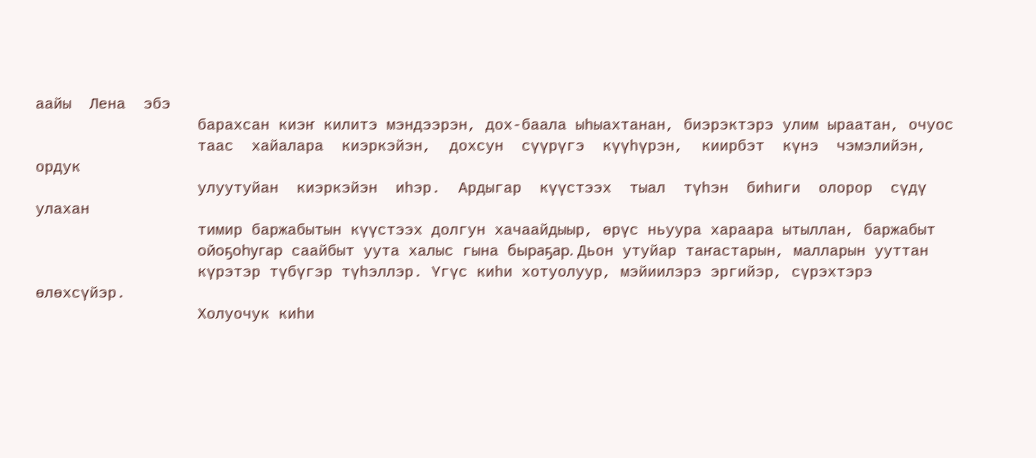аайы  Лена  эбэ
                  барахсан киэҥ килитэ мэндээрэн, дох-баала ыһыахтанан, биэрэктэрэ улим ыраатан, очуос
                  таас  хайалара  киэркэйэн,  дохсун  сүүрүгэ  күүһүрэн,  киирбэт  күнэ  чэмэлийэн,  ордук
                  улуутуйан  киэркэйэн  иһэр.  Ардыгар  күүстээх  тыал  түһэн  биһиги  олорор  сүдү  улахан
                  тимир баржабытын күүстээх долгун хачаайдыыр, өрүс ньуура хараара ытыллан, баржабыт
                  ойоҕоһугар саайбыт уута халыс гына быраҕар. Дьон утуйар таҥастарын, малларын ууттан
                  күрэтэр түбүгэр түһэллэр. Үгүс киһи хотуолуур, мэйиилэрэ эргийэр, сүрэхтэрэ өлөхсүйэр.
                  Холуочук киһи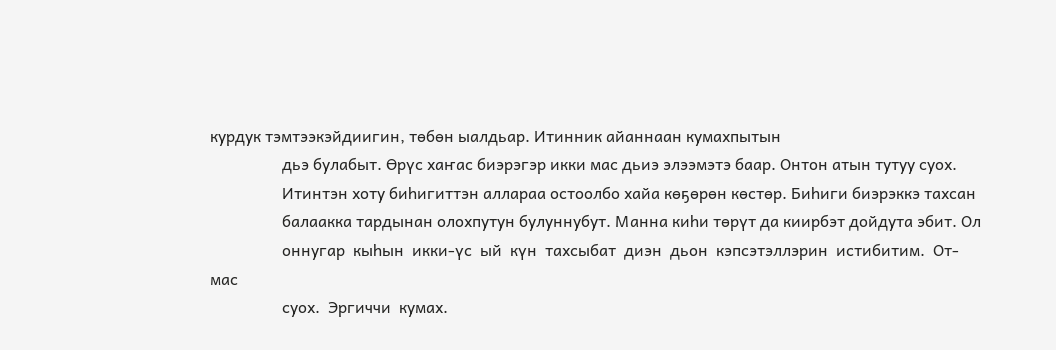курдук тэмтээкэйдиигин, төбөн ыалдьар. Итинник айаннаан кумахпытын
                  дьэ булабыт. Өрүс хаҥас биэрэгэр икки мас дьиэ элээмэтэ баар. Онтон атын тутуу суох.
                  Итинтэн хоту биһигиттэн аллараа остоолбо хайа көҕөрөн көстөр. Биһиги биэрэккэ тахсан
                  балаакка тардынан олохпутун булуннубут. Манна киһи төрүт да киирбэт дойдута эбит. Ол
                  оннугар  кыһын  икки-үс  ый  күн  тахсыбат  диэн  дьон  кэпсэтэллэрин  истибитим.  От-мас
                  суох.  Эргиччи  кумах.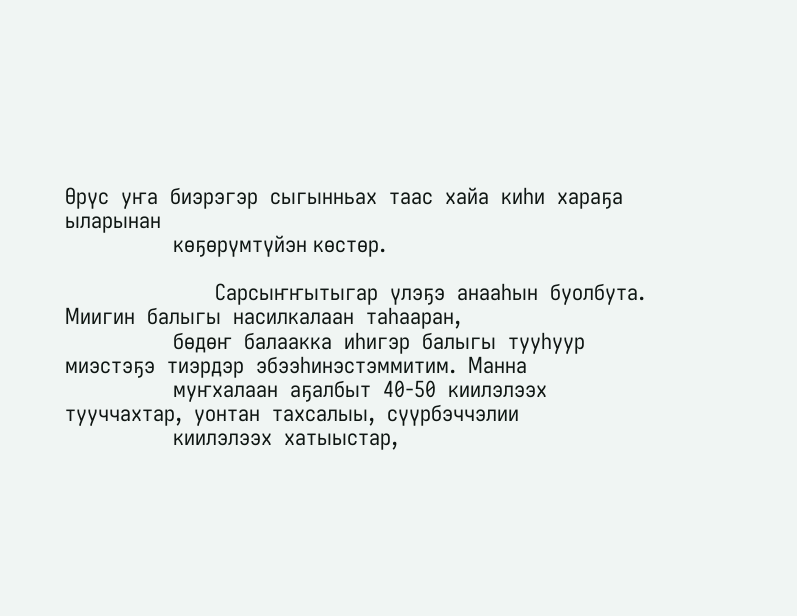Өрүс  уҥа  биэрэгэр  сыгынньах  таас  хайа  киһи  хараҕа  ыларынан
                  көҕөрүмтүйэн көстөр.

                         Сарсыҥҥытыгар  үлэҕэ  анааһын  буолбута.  Миигин  балыгы  насилкалаан  таһааран,
                  бөдөҥ  балаакка  иһигэр  балыгы  тууһуур  миэстэҕэ  тиэрдэр  эбээһинэстэммитим.  Манна
                  муҥхалаан  аҕалбыт  40-50  киилэлээх  тууччахтар,  уонтан  тахсалыы,  сүүрбэччэлии
                  киилэлээх  хатыыстар,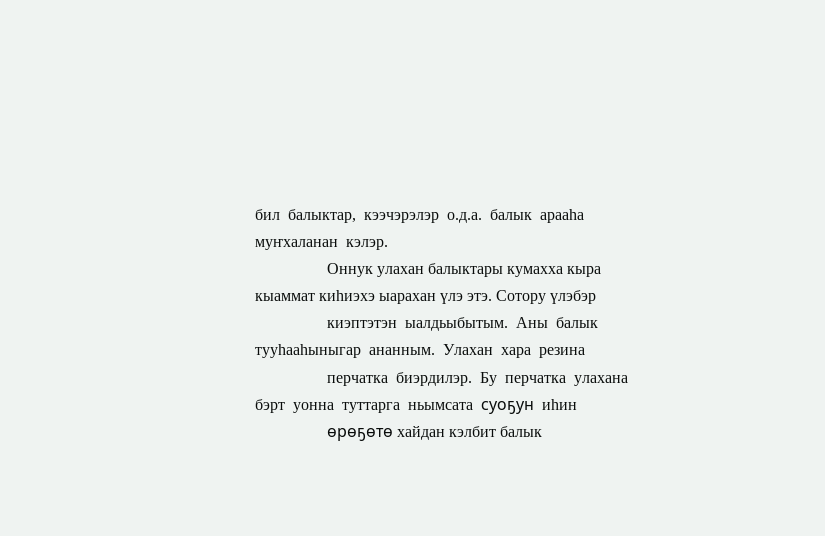бил  балыктар,  кээчэрэлэр  о.д.а.  балык  арааһа  муҥхаланан  кэлэр.
                  Оннук улахан балыктары кумахха кыра кыаммат киһиэхэ ыарахан үлэ этэ. Сотору үлэбэр
                  киэптэтэн  ыалдьыбытым.  Аны  балык  тууһааһыныгар  ананным.  Улахан  хара  резина
                  перчатка  биэрдилэр.  Бу  перчатка  улахана  бэрт  уонна  туттарга  ньымсата  суоҕун  иһин
                  өрөҕөтө хайдан кэлбит балык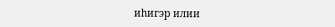иһигэр илии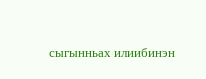сыгынньах илиибинэн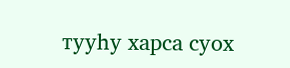тууһу харса суох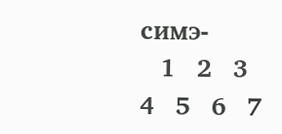симэ-
   1   2   3   4   5   6   7